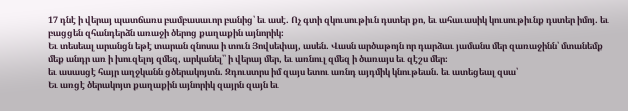17 դնէ ի վերայ պատճառս բամբասաւոր բանից՝ եւ ասէ. Ոչ գտի զկուսութիւն դստեր քո, եւ ահաւասիկ կուսութիւնք դստեր իմոյ. եւ բացցեն զհանդերձն առաջի ծերոց քաղաքին այնորիկ։
Եւ տեսեալ արանցն եթէ տարան զնոսա ի տուն Յովսեփայ, ասեն. Վասն արծաթոյն որ դարձաւ յամանս մեր զառաջինն՝ մտանեմք մեք անդր առ ի խուզելոյ զմեզ, արկանել՝՝ ի վերայ մեր, եւ առնուլ զմեզ ի ծառայս եւ զէշս մեր։
եւ ասասցէ հայր աղջկանն ցծերակոյտն. Զդուստրս իմ զայս ետու առնդ այդմիկ կնութեան. եւ ատեցեալ զսա՝
Եւ առցէ ծերակոյտ քաղաքին այնորիկ զայրն զայն եւ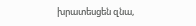խրատեսցեն զնա,